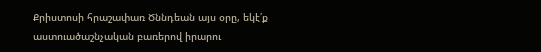Քրիստոսի հրաշափառ Ծննդեան այս օրը, եկէ՛ք աստուածաշնչական բառերով իրարու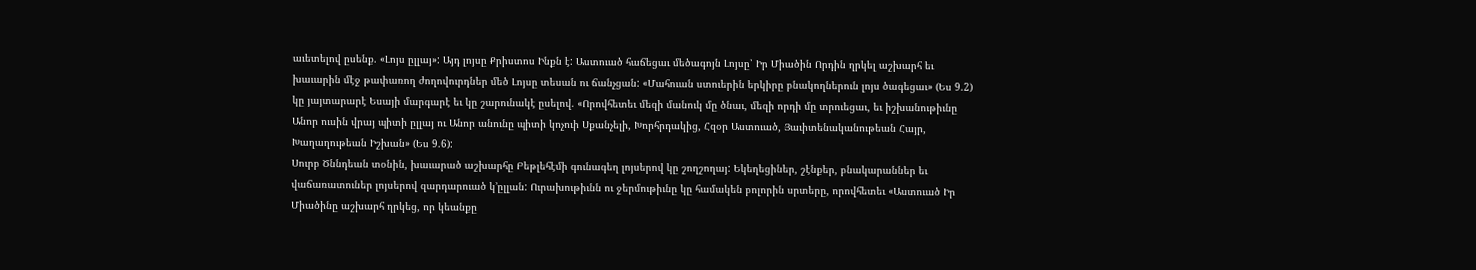աւետելով ըսենք. «Լոյս ըլլայ»: Այդ լոյսը Քրիստոս Ինքն է: Աստուած հաճեցաւ մեծագոյն Լոյսը՝ Իր Միածին Որդին ղրկել աշխարհ եւ խաւարին մէջ թափառող ժողովուրդներ մեծ Լոյսը տեսան ու ճանչցան: «Մահուան ստուերին երկիրը բնակողներուն լոյս ծագեցաւ» (Ես 9.2) կը յայտարարէ Եսայի մարգարէ եւ կը շարունակէ ըսելով. «Որովհետեւ մեզի մանուկ մը ծնաւ, մեզի որդի մը տրուեցաւ, եւ իշխանութիւնը Անոր ուսին վրայ պիտի ըլլայ ու Անոր անունը պիտի կոչուի Սքանչելի, Խորհրդակից, Հզօր Աստուած, Յաւիտենականութեան Հայր, Խաղաղութեան Իշխան» (Ես 9.6):
Սուրբ Ծննդեան տօնին, խաւարած աշխարհը Բեթլեհէմի գունագեղ լոյսերով կը շողշողայ: Եկեղեցիներ, շէնքեր, բնակարաններ եւ վաճառատուներ լոյսերով զարդարուած կ’ըլլան: Ուրախութիւնն ու ջերմութիւնը կը համակեն բոլորին սրտերը, որովհետեւ «Աստուած Իր Միածինը աշխարհ ղրկեց, որ կեանքը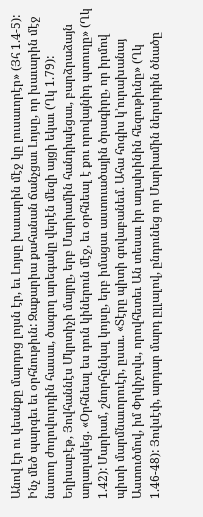Անով էր ու կեանքը մարդոց լոյսն էր, եւ Լոյսը խաւարին մէջ կը լուսաւորէր» (Յհ 1.4-5): Ինչ մեծ պարգեւ եւ օրհնութիւն: Զաքարիա քահանան ճանչցաւ Լոյսը, որ խաւարին մէջ նստող ժողովուրդին հասաւ, ծագող արեգակը վերէն մեզի այցի եկաւ (Ղկ 1.79): Եղիսաբէթ, Յովհաննէս Մկրտիչի մայրը, երբ Մարիամին հանդիպեցաւ, բարձրաձայն աղաղակեց. «Օրհնեալ ես դուն կիներուն մէջ, եւ օրհնեալ է քու որովայնիդ պտուղը» (Ղկ 1.42): Մարիամ, շնորհընկալ կոյսը, երբ իմացաւ աստուածային ծրագիրը, որ իրմով պիտի մարմնաւորուէր, ըսաւ. «Տէրը պիտի գովաբանեմ. Ահա հոգիս կ’ուրախանայ Աստուծմով, իմ Փրկիչովս, որովհետեւ Ան տեսաւ իր աղախինին հեզութիւնը» (Ղկ 1.46-48): Յովսէփ, արդար մարդ ըլլալով, ընդունեց որ Մարիամին ներսիդին ծնածը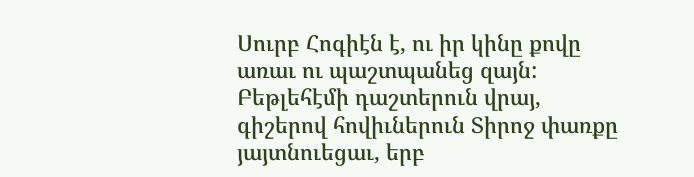Սուրբ Հոգիէն է, ու իր կինը քովը առաւ ու պաշտպանեց զայն: Բեթլեհէմի դաշտերուն վրայ, գիշերով հովիւներուն Տիրոջ փառքը յայտնուեցաւ, երբ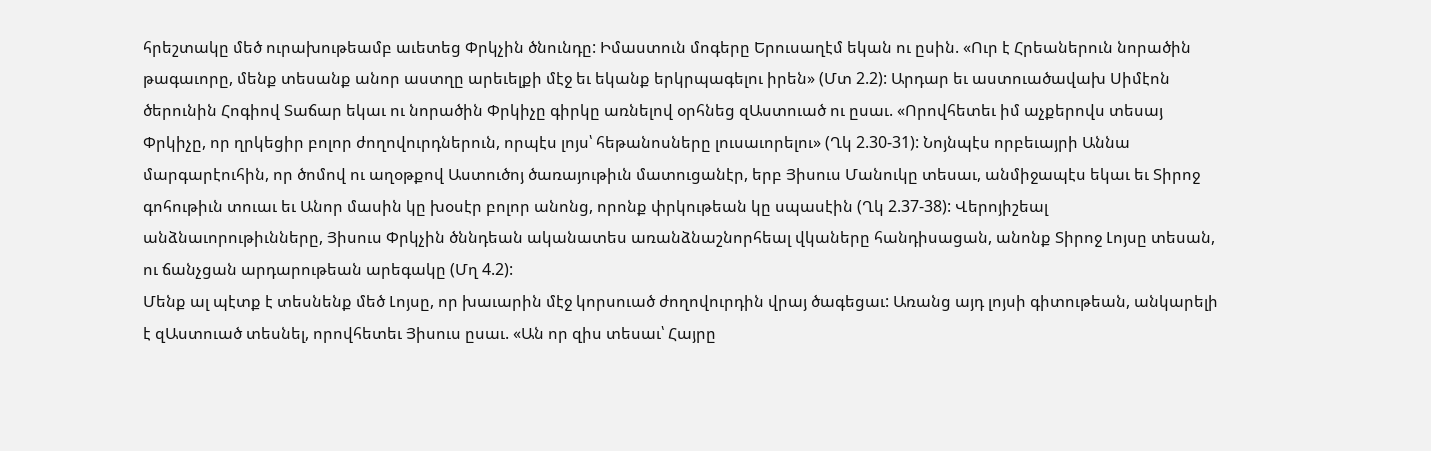հրեշտակը մեծ ուրախութեամբ աւետեց Փրկչին ծնունդը: Իմաստուն մոգերը Երուսաղէմ եկան ու ըսին. «Ուր է Հրեաներուն նորածին թագաւորը, մենք տեսանք անոր աստղը արեւելքի մէջ եւ եկանք երկրպագելու իրեն» (Մտ 2.2): Արդար եւ աստուածավախ Սիմէոն ծերունին Հոգիով Տաճար եկաւ ու նորածին Փրկիչը գիրկը առնելով օրհնեց զԱստուած ու ըսաւ. «Որովհետեւ իմ աչքերովս տեսայ Փրկիչը, որ ղրկեցիր բոլոր ժողովուրդներուն, որպէս լոյս՝ հեթանոսները լուսաւորելու» (Ղկ 2.30-31): Նոյնպէս որբեւայրի Աննա մարգարէուհին, որ ծոմով ու աղօթքով Աստուծոյ ծառայութիւն մատուցանէր, երբ Յիսուս Մանուկը տեսաւ, անմիջապէս եկաւ եւ Տիրոջ գոհութիւն տուաւ եւ Անոր մասին կը խօսէր բոլոր անոնց, որոնք փրկութեան կը սպասէին (Ղկ 2.37-38): Վերոյիշեալ անձնաւորութիւնները, Յիսուս Փրկչին ծննդեան ականատես առանձնաշնորհեալ վկաները հանդիսացան, անոնք Տիրոջ Լոյսը տեսան, ու ճանչցան արդարութեան արեգակը (Մղ 4.2):
Մենք ալ պէտք է տեսնենք մեծ Լոյսը, որ խաւարին մէջ կորսուած ժողովուրդին վրայ ծագեցաւ: Առանց այդ լոյսի գիտութեան, անկարելի է զԱստուած տեսնել, որովհետեւ Յիսուս ըսաւ. «Ան որ զիս տեսաւ՝ Հայրը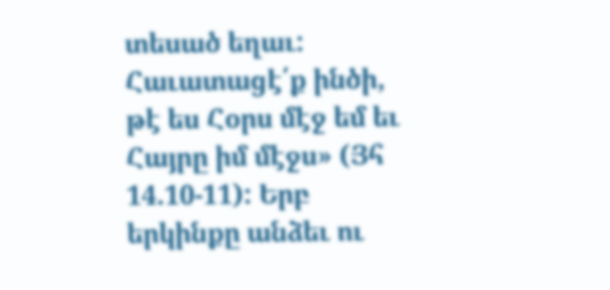տեսած եղաւ: Հաւատացէ՛ք ինծի, թէ ես Հօրս մէջ եմ եւ Հայրը իմ մէջս» (Յհ 14.10-11): Երբ երկինքը անձեւ ու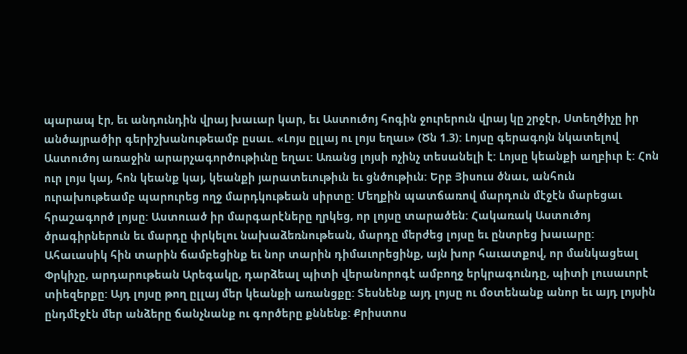պարապ էր, եւ անդունդին վրայ խաւար կար, եւ Աստուծոյ հոգին ջուրերուն վրայ կը շրջէր, Ստեղծիչը իր անծայրածիր գերիշխանութեամբ ըսաւ. «Լոյս ըլլայ ու լոյս եղաւ» (Ծն 1.3): Լոյսը գերագոյն նկատելով Աստուծոյ առաջին արարչագործութիւնը եղաւ: Առանց լոյսի ոչինչ տեսանելի է: Լոյսը կեանքի աղբիւր է: Հոն ուր լոյս կայ, հոն կեանք կայ, կեանքի յարատեւութիւն եւ ցնծութիւն: Երբ Յիսուս ծնաւ, անհուն ուրախութեամբ պարուրեց ողջ մարդկութեան սիրտը: Մեղքին պատճառով մարդուն մէջէն մարեցաւ հրաշագործ լոյսը: Աստուած իր մարգարէները ղրկեց, որ լոյսը տարածեն: Հակառակ Աստուծոյ ծրագիրներուն եւ մարդը փրկելու նախաձեռնութեան, մարդը մերժեց լոյսը եւ ընտրեց խաւարը:
Ահաւասիկ հին տարին ճամբեցինք եւ նոր տարին դիմաւորեցինք, այն խոր հաւատքով, որ մանկացեալ Փրկիչը, արդարութեան Արեգակը, դարձեալ պիտի վերանորոգէ ամբողջ երկրագունդը, պիտի լուսաւորէ տիեզերքը: Այդ լոյսը թող ըլլայ մեր կեանքի առանցքը: Տեսնենք այդ լոյսը ու մօտենանք անոր եւ այդ լոյսին ընդմէջէն մեր անձերը ճանչնանք ու գործերը քննենք: Քրիստոս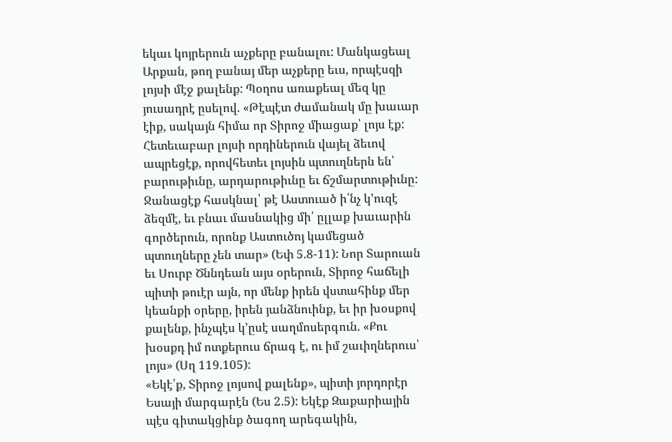եկաւ կոյրերուն աչքերը բանալու: Մանկացեալ Արքան, թող բանայ մեր աչքերը եւս, որպէսզի լոյսի մէջ քալենք: Պօղոս առաքեալ մեզ կը յուսադրէ ըսելով. «Թէպէտ ժամանակ մը խաւար էիք, սակայն հիմա որ Տիրոջ միացաք՝ լոյս էք: Հետեւաբար լոյսի որդիներուն վայել ձեւով ապրեցէք, որովհետեւ լոյսին պտուղներն են՝ բարութիւնը, արդարութիւնը եւ ճշմարտութիւնը: Ջանացէք հասկնալ՝ թէ Աստուած ի՛նչ կ’ուզէ ձեզմէ, եւ բնաւ մասնակից մի՛ ըլլաք խաւարին գործերուն, որոնք Աստուծոյ կամեցած պտուղները չեն տար» (Եփ 5.8-11): Նոր Տարուան եւ Սուրբ Ծննդեան այս օրերուն, Տիրոջ հաճելի պիտի թուէր այն, որ մենք իրեն վստահինք մեր կեանքի օրերը, իրեն յանձնուինք, եւ իր խօսքով քալենք, ինչպէս կ’ըսէ սաղմոսերգուն. «Քու խօսքդ իմ ոտքերուս ճրագ է, ու իմ շաւիղներուս՝ լոյս» (Սղ 119.105):
«Եկէ՛ք, Տիրոջ լոյսով քալենք», պիտի յորդորէր Եսայի մարգարէն (Ես 2.5): Եկէք Զաքարիային պէս գիտակցինք ծագող արեգակին,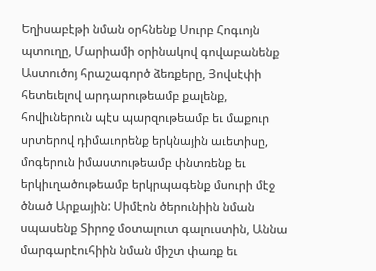Եղիսաբէթի նման օրհնենք Սուրբ Հոգւոյն պտուղը, Մարիամի օրինակով գովաբանենք Աստուծոյ հրաշագործ ձեռքերը, Յովսէփի հետեւելով արդարութեամբ քալենք, հովիւներուն պէս պարզութեամբ եւ մաքուր սրտերով դիմաւորենք երկնային աւետիսը, մոգերուն իմաստութեամբ փնտռենք եւ երկիւղածութեամբ երկրպագենք մսուրի մէջ ծնած Արքային: Սիմէոն ծերունիին նման սպասենք Տիրոջ մօտալուտ գալուստին, Աննա մարգարէուհիին նման միշտ փառք եւ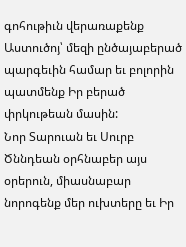գոհութիւն վերառաքենք Աստուծոյ՝ մեզի ընծայաբերած պարգեւին համար եւ բոլորին պատմենք Իր բերած փրկութեան մասին:
Նոր Տարուան եւ Սուրբ Ծննդեան օրհնաբեր այս օրերուն, միասնաբար նորոգենք մեր ուխտերը եւ Իր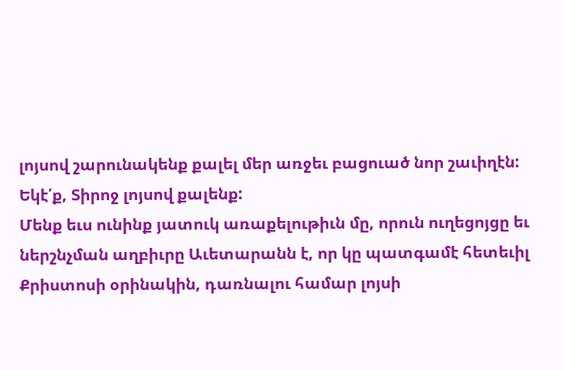լոյսով շարունակենք քալել մեր առջեւ բացուած նոր շաւիղէն: Եկէ՛ք, Տիրոջ լոյսով քալենք:
Մենք եւս ունինք յատուկ առաքելութիւն մը, որուն ուղեցոյցը եւ ներշնչման աղբիւրը Աւետարանն է, որ կը պատգամէ հետեւիլ Քրիստոսի օրինակին, դառնալու համար լոյսի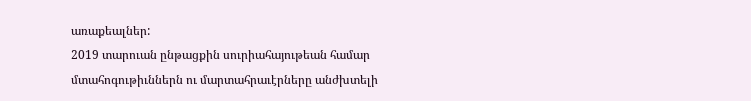առաքեալներ:
2019 տարուան ընթացքին սուրիահայութեան համար մտահոգութիւններն ու մարտահրաւէրները անժխտելի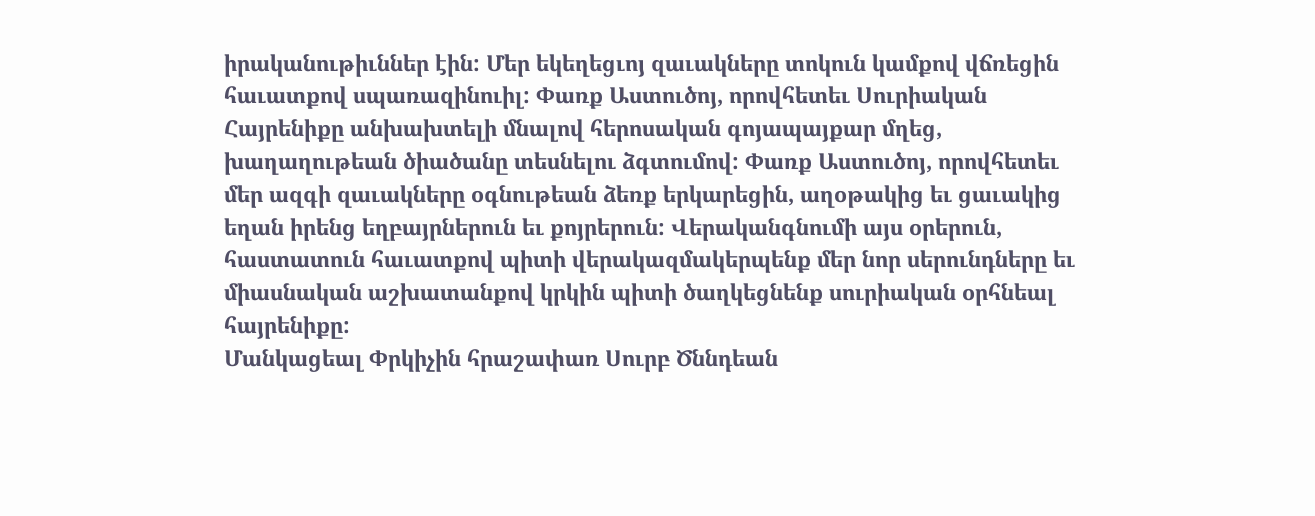իրականութիւններ էին: Մեր եկեղեցւոյ զաւակները տոկուն կամքով վճռեցին հաւատքով սպառազինուիլ: Փառք Աստուծոյ, որովհետեւ Սուրիական Հայրենիքը անխախտելի մնալով հերոսական գոյապայքար մղեց, խաղաղութեան ծիածանը տեսնելու ձգտումով: Փառք Աստուծոյ, որովհետեւ մեր ազգի զաւակները օգնութեան ձեռք երկարեցին, աղօթակից եւ ցաւակից եղան իրենց եղբայրներուն եւ քոյրերուն: Վերականգնումի այս օրերուն, հաստատուն հաւատքով պիտի վերակազմակերպենք մեր նոր սերունդները եւ միասնական աշխատանքով կրկին պիտի ծաղկեցնենք սուրիական օրհնեալ հայրենիքը:
Մանկացեալ Փրկիչին հրաշափառ Սուրբ Ծննդեան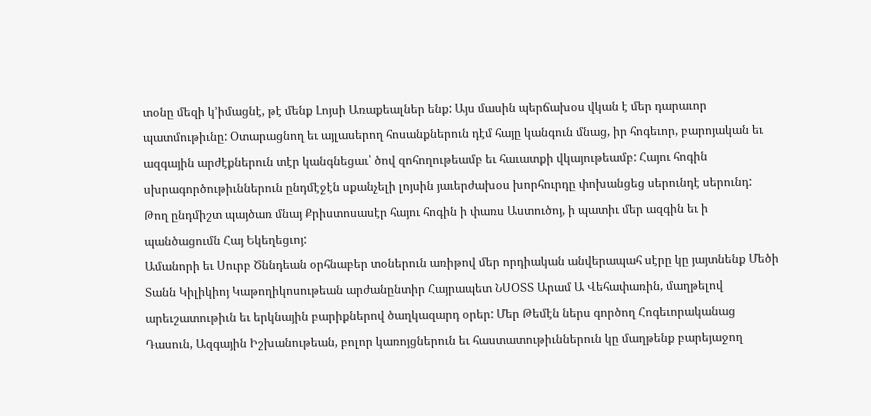տօնը մեզի կ’իմացնէ, թէ մենք Լոյսի Առաքեալներ ենք: Այս մասին պերճախօս վկան է մեր դարաւոր պատմութիւնը: Օտարացնող եւ այլասերող հոսանքներուն դէմ հայը կանգուն մնաց, իր հոգեւոր, բարոյական եւ ազգային արժէքներուն տէր կանգնեցաւ՝ ծով զոհողութեամբ եւ հաւատքի վկայութեամբ: Հայու հոգին սխրագործութիւններուն ընդմէջէն սքանչելի լոյսին յաւերժախօս խորհուրդը փոխանցեց սերունդէ սերունդ:
Թող ընդմիշտ պայծառ մնայ Քրիստոսասէր հայու հոգին ի փառս Աստուծոյ, ի պատիւ մեր ազգին եւ ի պանծացումն Հայ Եկեղեցւոյ:
Ամանորի եւ Սուրբ Ծննդեան օրհնաբեր տօներուն առիթով մեր որդիական անվերապահ սէրը կը յայտնենք Մեծի Տանն Կիլիկիոյ Կաթողիկոսութեան արժանընտիր Հայրապետ ՆՍՕՏՏ Արամ Ա Վեհափառին, մաղթելով արեւշատութիւն եւ երկնային բարիքներով ծաղկազարդ օրեր: Մեր Թեմէն ներս գործող Հոգեւորականաց Դասուն, Ազգային Իշխանութեան, բոլոր կառոյցներուն եւ հաստատութիւններուն կը մաղթենք բարեյաջող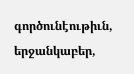գործունէութիւն, երջանկաբեր,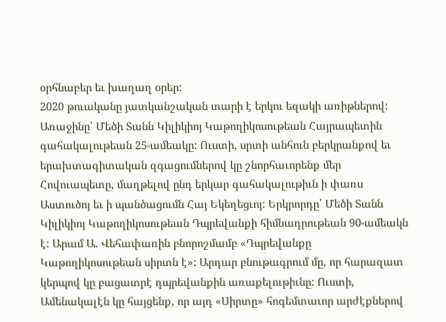օրհնաբեր եւ խաղաղ օրեր:
2020 թուականը յատկանշական տարի է երկու եզակի առիթներով: Առաջինը՝ Մեծի Տանն Կիլիկիոյ Կաթողիկոսութեան Հայրապետին գահակալութեան 25-ամեակը: Ուստի, սրտի անհուն բերկրանքով եւ երախտագիտական զգացումներով կը շնորհաւորենք մեր Հովուապետը, մաղթելով ընդ երկար գահակալութիւն ի փառս Աստուծոյ եւ ի պանծացումն Հայ Եկեղեցւոյ: Երկրորդը՝ Մեծի Տանն Կիլիկիոյ Կաթողիկոսութեան Դպրեվանքի հիմնադրութեան 90-ամեակն է: Արամ Ա. Վեհափառին բնորոշմամբ «Դպրեվանքը Կաթողիկոսութեան սիրտն է»: Արդար բնութագրում մը, որ հարազատ կերպով կը բացատրէ դպրեվանքին առաքելութիւնը: Ուստի, Ամենակալէն կը հայցենք, որ այդ «Սիրտը» հոգեմտաւոր արժէքներով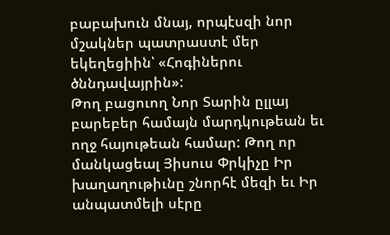բաբախուն մնայ, որպէսզի նոր մշակներ պատրաստէ մեր եկեղեցիին՝ «Հոգիներու ծննդավայրին»:
Թող բացուող Նոր Տարին ըլլայ բարեբեր համայն մարդկութեան եւ ողջ հայութեան համար: Թող որ մանկացեալ Յիսուս Փրկիչը Իր խաղաղութիւնը շնորհէ մեզի եւ Իր անպատմելի սէրը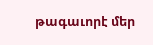թագաւորէ մեր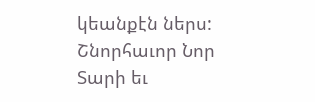կեանքէն ներս:
Շնորհաւոր Նոր Տարի եւ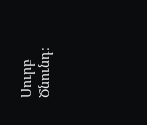Սուրբ Ծնունդ։